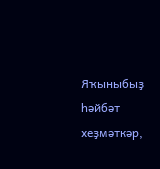Яҡыныбыҙ һәйбәт хеҙмәткәр,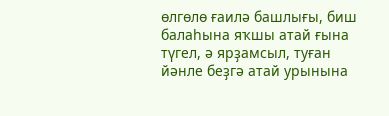өлгөлө ғаилә башлығы, биш балаһына яҡшы атай ғына түгел, ә ярҙамсыл, туған йәнле беҙгә атай урынына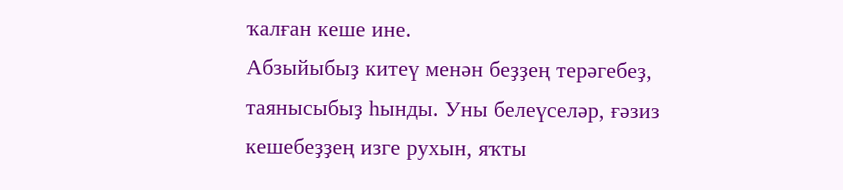ҡалған кеше ине.
Абзыйыбыҙ китеү менән беҙҙең терәгебеҙ, таянысыбыҙ һынды. Уны белеүселәр, ғәзиз кешебеҙҙең изге рухын, яҡты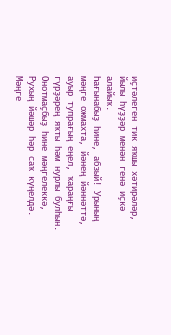иҫтәлеген тик яҡшы хәтирәләр, йылы һүҙҙәр менән генә иҫкә алайыҡ.
Һағынабыҙ һине, абзый! Урының мәңге ожмахта, йәнең йәннәттә, ауыр тупрағың еңел, ҡараңғы гүрҙәрең яҡты һәм нурлы булһын.
Онотмаҫбыҙ һине мәңгелеккә,
Рухың йәшәр һәр саҡ күңелдә.
Мәңге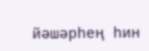йәшәрһең һин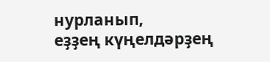нурланып,
еҙҙең күңелдәрҙең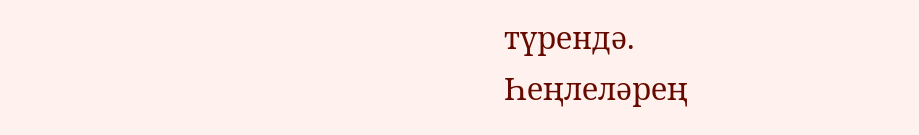түрендә.
Һеңлеләрең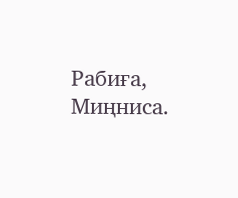Рабиға, Миңниса.